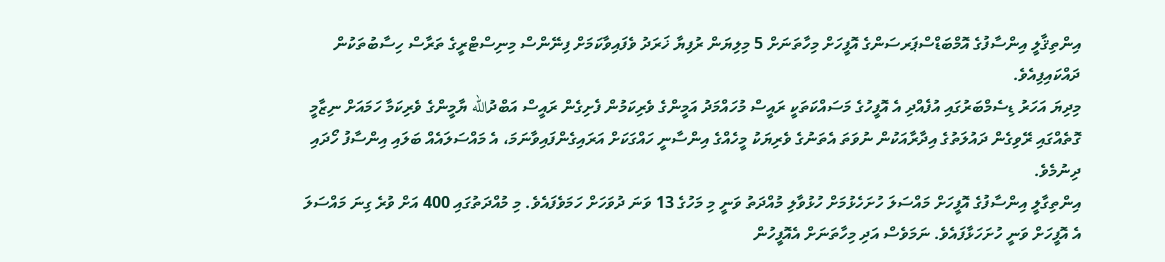އިންތިޤާލީ އިންސާފުގެ އޮމްބަޑްސްޕަރސަންގެ އޮފީހަށް މިހާތަނަށް 5 މިލިޔަން ރުފިޔާ ޚަރަދު ވެފައިވާކަމަށް ފިނޭންސް މިނިސްޓްރީގެ ތަރާސް ހިސާބުތަކުން ދައްކައިފިއެވެ.
މިދިޔަ އަހަރު ޑިސެމްބަރުގައި އުފެއްދި އެ އޮފީހުގެ މަސައްކަތަކީ ރައީސް މުހައްމަދު އަމީންގެ ވެރިކަމުން ފެށިގެން ރައީސް އަބްދުالله ޔާމީންގެ ވެރިކަމާ ހަމައަށް ނިޒާމީ ގޮތެއްގައި ރޭވިގެން ދައުލަތުގެ އިދާރާއަކުން ނުވަތަ އެތަނުގެ ވެރިޔަކު މީހެއްގެ އިންސާނީ ހައްގަކަށް އަރައިގެންފައިވާނަމަ، އެ މައްސަލައެއް ބަލައި އިންސާފު ހޯދައި ދިނުމެވެ.
އިންތިގާލީ އިންސާފުގެ އޮފީހަށް މައްސަލަ ހުށަހެޅުމަށް ހުޅުވާލި މުއްދަތު ވަނީ މި މަހުގެ 13 ވަނަ ދުވަހަށް ހަމަވެފައެވެ. މި މުއްދަތުގައި 400 އަށް ވުރެ ގިނަ މައްސަލަ އެ އޮފީހަށް ވަނީ ހުށަހަޅާފައެވެ. ނަމަވެސް އަދި މިހާތަނަށް އެއޮފީހުން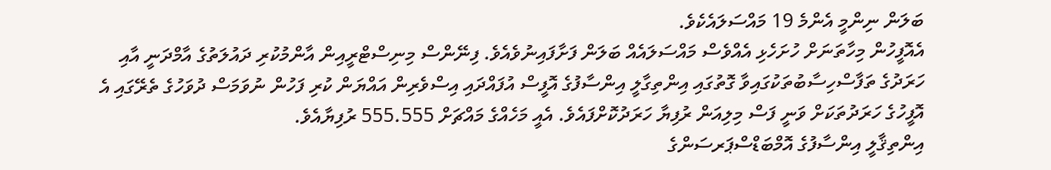ބަލަން ނިންމީ އެންމެ 19 މައްސަލައެކެވެ.
އެއޮފީހުން މިހާތަނަށް ހުށަހެޅި އެއްވެސް މައްސަލައެއް ބަލަން ފަށާފައިނުވެއެވެ. ފިނޭންސް މިނިސްޓްރީއިން އާންމުކުރި ދައުލަތުގެ އާމްދަނީ އާއި ހަރަދުގެ ތަފާސްހިސާބުތަކުގައިވާ ގޮތުގައި އިންތިގާލީ އިންސާފުގެ އޮފީސް އުފައްދައި އިސްވެރިން އައްޔަން ކުރި ފަހުން ނުވަމަސް ދުވަހުގެ ތެރޭގައި އެ އޮފީހުގެ ހަރަދުތަކަށް ވަނީ ފަސް މިލިއަން ރުފިޔާ ހަރަދުކޮށްފައެވެ. އެއީ މަހެއްގެ މައްޗަށް 555.555 ރުފިޔާއެވެ.
އިންތިޤާލީ އިންސާފުގެ އޮމްބަޑްސްޕަރސަންގެ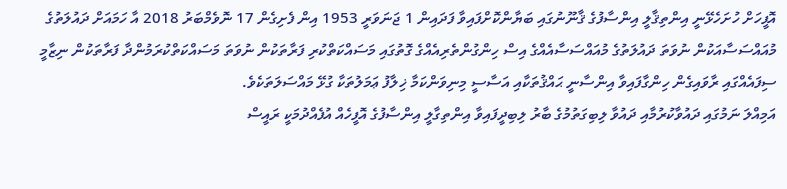އޮފީހަށް ހުށަހެޅޭނީ އިންތިޤާލީ އިންސާފުގެ ޤާނޫނުގައި ބަޔާންކޮށްފައިވާ ފަދައިން 1 ޖަނަވަރީ 1953 އިން ފެށިގެން 17 ނޮވެމްބަރު 2018 އާ ހަމައަށް ދައުލަތުގެ މުއައްސަސާއަކުން ނުވަތަ ދައުލަތުގެ މުއައްސަސާއެއްގެ އިސް ހިންގުންތެރިއެއްގެ ގޮތުގައި މަސައްކަތްކުރި ފަރާތަކުން ނުވަތަ މަސައްކަތްކުރަމުންދާ ފަރާތަކުން ނިޒާމީ ސިފައެއްގައި ރާވައިގެން ހިންގާފައިވާ އިންސާނީ ޙައްޤުތަކާއި އަސާސީ މިނިވަންކަމާ ޚިލާފު ޢަމަލުތަކާ ގުޅޭ މައްސަލަތަކެވެ.
އަމިއްލަ ނަމުގައި ދައުވާކުރުމާއި ދައުވާ ލިބިގަތުމުގެ ބާރު ލިބިދީފައިވާ އިންތިގާލީ އިންސާފުގެ އޮފީހެއް އުފެއްދުމަކީ ރައީސް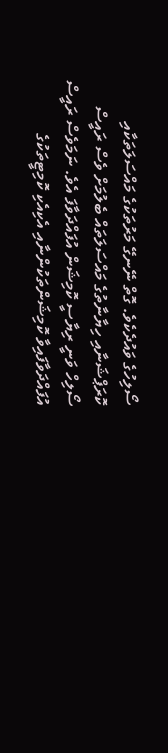ސޯލިހުގެ ވައުދެކެވެ. ގޮތް ނޭނގޭ މަރުތަކުގެ މައްސަލަތަކާއި ކޮރަޕްޝަނާއި ހިޔާނާތުގެ މައްސަލަތައް ބެލުމަށް ވެސް ރައީސް ސޯލިހް ވަނީ ރިޔާސީ ކޮމިޝަން އުފައްދަވާފަ އެވެ. ނަމަވެސް ރައީސް އުފައްދަވާފައިވާ ކޮމިޝަންތަކުންނާއި އެކިއެކި ކޮމިޓީތަކުގެ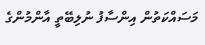މަސައްކަތުން އިންސާފު ނުލިބޭތީ އާންމުންގެ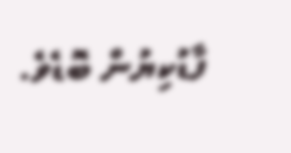ފާޑުކިޔުން ބޮޑެވެ.